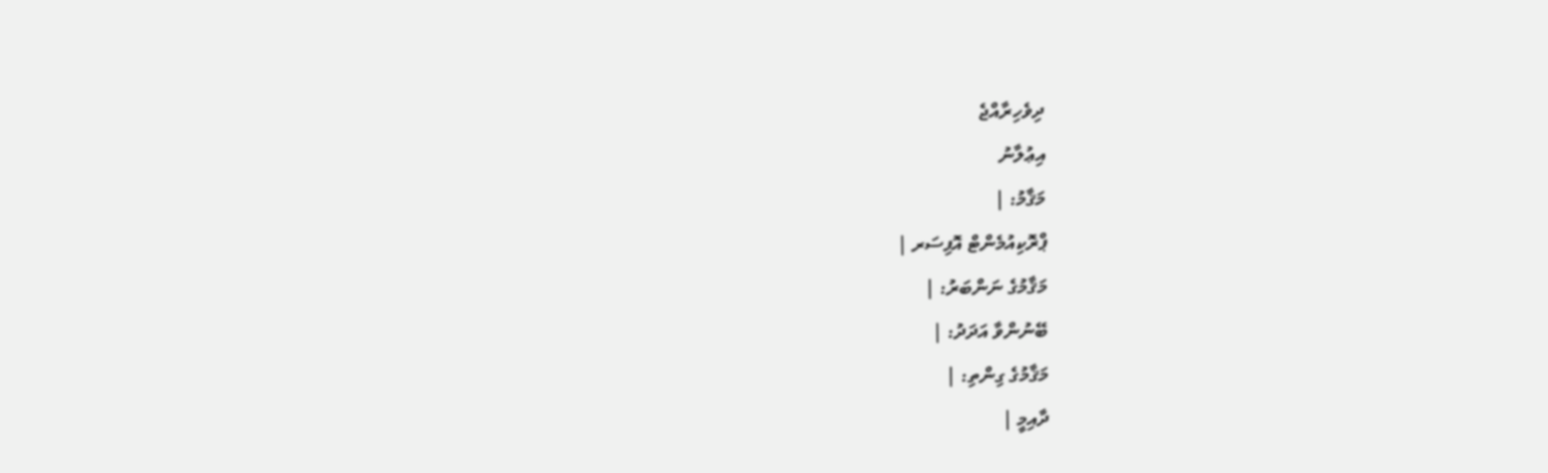ދިވެހިރާއްޖެ
އިޢުލާނު
މަޤާމު: |
ޕްރޮކިއުމެންޓް އޮފިސަރ |
މަޤާމުގެ ނަންބަރު: |
ބޭނުންވާ އަދަދު: |
މަޤާމުގެ ގިންތި: |
ދާއިމީ |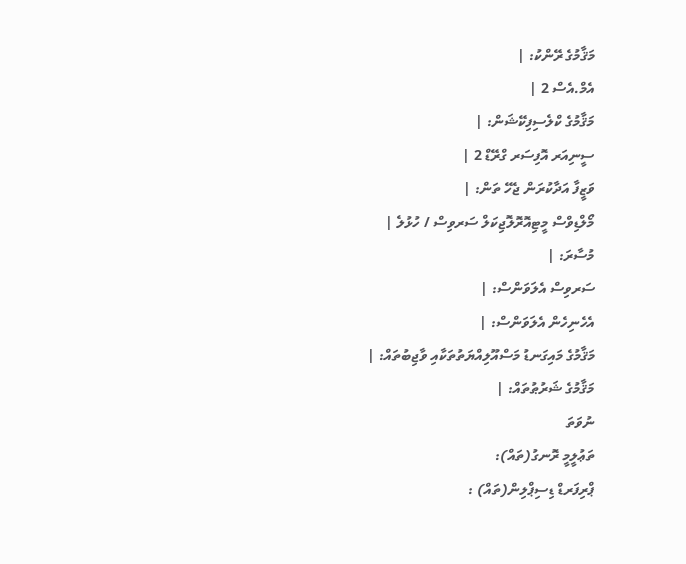މަޤާމުގެ ރޭންކު: |
އެމް.އެސް 2 |
މަޤާމުގެ ކްލެސިފިކޭޝަން: |
ސީނިއަރ އޮފިސަރ ގްރޭޑް 2 |
ވަޒީފާ އަދާކުރަން ޖެހޭ ތަން: |
މޯލްޑިވްސް މީޓިއޮރޮލޮޖިކަލް ސަރވިސް / ހުޅުލެ |
މުސާރަ: |
ސަރވިސް އެލަވަންސް: |
އެހެނިހެން އެލަވަންސް: |
މަޤާމުގެ މައިގަނޑު މަސްއޫލިއްޔަތުތަކާއި ވާޖިބުތައް: |
މަޤާމުގެ ޝަރުޠުތައް: |
ނުވަތަ
ތަޢުލީމީ ރޮނގު(ތައް):
ޕްރިފަރޑް ޑިސިޕްލިން(ތައް) :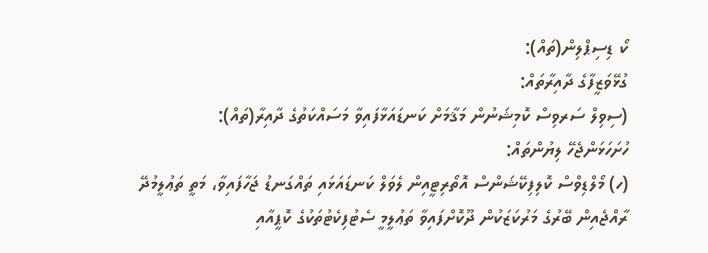ކޯ ޑިސިޕްލިން(ތައް):
ގުޅޭވަޒީފާގެ ދާއިރާތައް:
(ސިވިލް ސަރވިސް ކޮމިޝަނުން މަޤާމަށް ކަނޑައަޅާފައިވާ މަސައްކަތުގެ ދާއިރާ(ތައް):
ހުށަހަޅަންޖެހޭ ލިޔުންތައް:
(ހ) މޯލްޑިވްސް ކޮލިފިކޭޝަންސް އޮތޯރިޓީއިން ލެވަލް ކަނޑައަޅައި ތައްގަނޑު ޖަހާފައިވާ، މަތީ ތަޢުލީމުދޭ ރާއްޖެއިން ބޭރުގެ މަރުކަޒަކުން ދޫކޮށްފައިވާ ތަޢުލީމީ ސެޓުފިކެޓުތަކުގެ ކޮޕީއާއި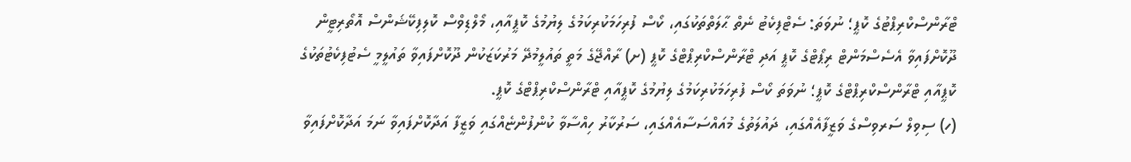ޓްރާންސްކްރިޕްޓުގެ ކޮޕީ؛ ނުވަތަ: ސެޓްފިކެޓު ނެތް ޙާލަތްތަކުގައި، ކޯސް ފުރިހަމަކުރިކަމުގެ ލިޔުމުގެ ކޮޕީއާއި، މޯލްޑިވްސް ކޮލިފިކޭޝަންސް އޮތޯރިޓީން ދޫކޮށްފައިވާ އެސެސްމަންޓް ރިޕޯޓްގެ ކޮޕީ އަދި ޓްރާންސްކްރިޕްޓްގެ ކޮޕީ (ށ) ރާއްޖޭގެ މަތީ ތައުލީމުދޭ މަރުކަޒަކުން ދޫކޮށްފައިވާ ތައުލީމީ ސެޓުފިކެޓުތަކުގެ ކޮޕީއާއި ޓްރާންސްކްރިޕްޓްގެ ކޮޕީ؛ ނުވަތަ ކޯސް ފުރިހަމަކުރިކަމުގެ ލިޔުމުގެ ކޮޕީއާއި ޓްރާންސްކްރިޕްޓްގެ ކޮޕީ.
(ހ) ސިވިލް ސަރވިސްގެ ވަޒީފާއެއްގައި، ދައުލަތުގެ މުއައްސަސާއެއްގައި، ސަރުކާރު ހިއްސާވާ ކުންފުންޏެއްގައި ވަޒީފާ އަދާކޮށްފައިވާ ނަމަ އަދާކޮށްފައިވާ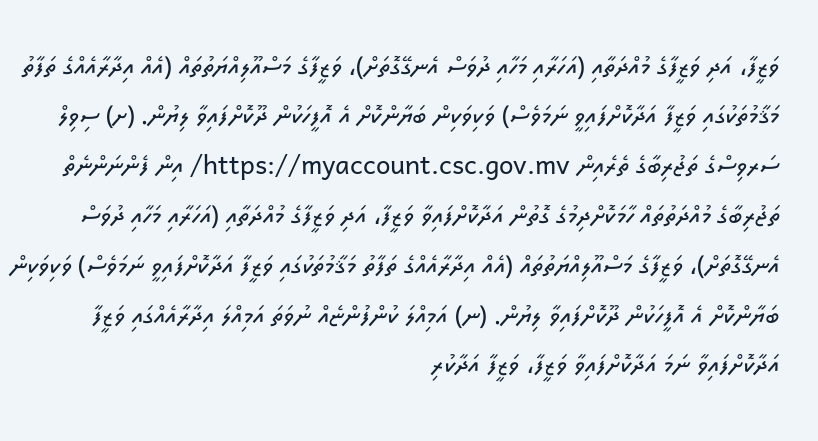ވަޒީފާ، އަދި ވަޒީފާގެ މުއްދަތާއި (އަހަރާއި މަހާއި ދުވަސް އެނގޭގޮތަށް)، ވަޒީފާގެ މަސްއޫލިއްޔަތުތައް (އެއް އިދާރާއެއްގެ ތަފާތު މަޤާމުތަކުގައި ވަޒީފާ އަދާކޮށްފައިވީ ނަމަވެސް) ވަކިވަކިން ބަޔާންކޮށް އެ އޮފީހަކުން ދޫކޮށްފައިވާ ލިޔުން. (ށ) ސިވިލް ސަރވިސްގެ ތަޖުރިބާގެ ތެރެއިން https://myaccount.csc.gov.mv/ އިން ފެންނަންނެތް ތަޖުރިބާގެ މުއްދަތުތައް ހާމަކޮށްދިމުގެ ގޮތުން އަދާކޮށްފައިވާ ވަޒީފާ، އަދި ވަޒީފާގެ މުއްދަތާއި (އަހަރާއި މަހާއި ދުވަސް އެނގޭގޮތަށް)، ވަޒީފާގެ މަސްއޫލިއްޔަތުތައް (އެއް އިދާރާއެއްގެ ތަފާތު މަޤާމުތަކުގައި ވަޒީފާ އަދާކޮށްފައިވީ ނަމަވެސް) ވަކިވަކިން ބަޔާންކޮށް އެ އޮފީހަކުން ދޫކޮށްފައިވާ ލިޔުން. (ނ) އަމިއްލަ ކުންފުންޏެއް ނުވަތަ އަމިއްލަ އިދާރާއެއްގައި ވަޒީފާ އަދާކޮށްފައިވާ ނަމަ އަދާކޮށްފައިވާ ވަޒީފާ، ވަޒީފާ އަދާކުރި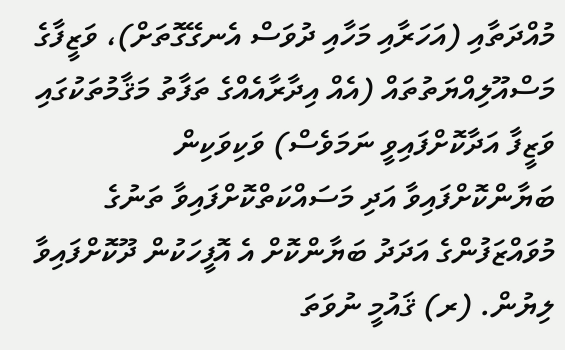މުއްދަތާއި (އަހަރާއި މަހާއި ދުވަސް އެނގޭގޮތަށް)، ވަޒީފާގެ މަސްއޫލިއްޔަތުތައް (އެއް އިދާރާއެއްގެ ތަފާތު މަޤާމުތަކުގައި ވަޒީފާ އަދާކޮށްފައިވީ ނަމަވެސް) ވަކިވަކިން ބަޔާންކޮށްފައިވާ އަދި މަސައްކަތްކޮށްފައިވާ ތަނުގެ މުވައްޒަފުންގެ އަދަދު ބަޔާންކޮށް އެ އޮފީހަކުން ދޫކޮށްފައިވާ ލިޔުން. (ރ) ޤައުމީ ނުވަތަ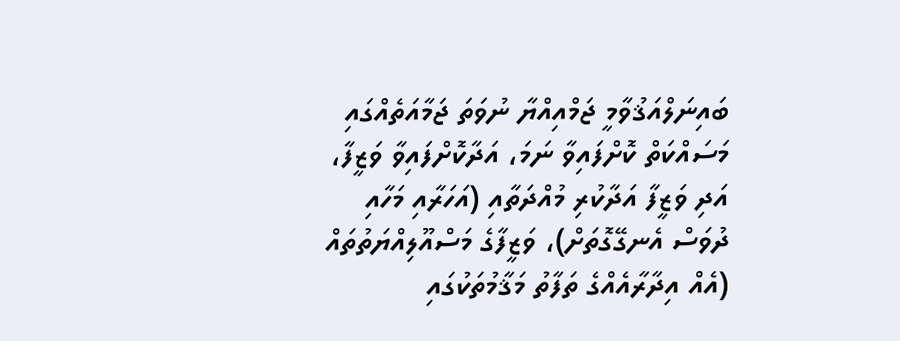ބައިނަލްއަޤުވާމީ ޖަމްއިއްޔާ ނުވަތަ ޖަމާއަތެއްގައި މަސައްކަތް ކޮށްފައިވާ ނަމަ، އަދާކޮށްފައިވާ ވަޒީފާ، އަދި ވަޒީފާ އަދާކުރި މުއްދަތާއި (އަހަރާއި މަހާއި ދުވަސް އެނގޭގޮތަށް)، ވަޒީފާގެ މަސްއޫލިއްޔަތުތައް (އެއް އިދާރާއެއްގެ ތަފާތު މަޤާމުތަކުގައި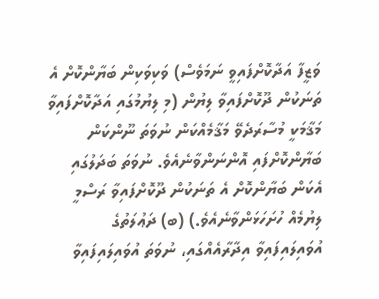ވަޒީފާ އަދާކޮށްފައިވީ ނަމަވެސް) ވަކިވަކިން ބަޔާންކޮށް އެ ތަނަކުން ދޫކޮށްފައިވާ ލިޔުން (މި ލިޔުމުގައި އަދާކޮށްފައިވާ މަޤާމަކީ މުސާރަދެވޭ މަޤާމެއްކަން ނުވަތަ ނޫންކަން ބަޔާންކޮށްފައި އޮންނަންވާނެއެވެ. ނުވަތަ ބަދަލުގައި އެކަން ބަޔާންކޮށް އެ ތަނަކުން ދޫކޮށްފައިވާ ރަސްމީ ލިޔުމެއް ހުށަހަޅަންވާނެއެވެ.) (ބ) ދަޢުލަތުގެ އުވައިލައިފައިވާ އިދާރާއެއްގައި، ނުވަތަ އުވައިލައިފައިވާ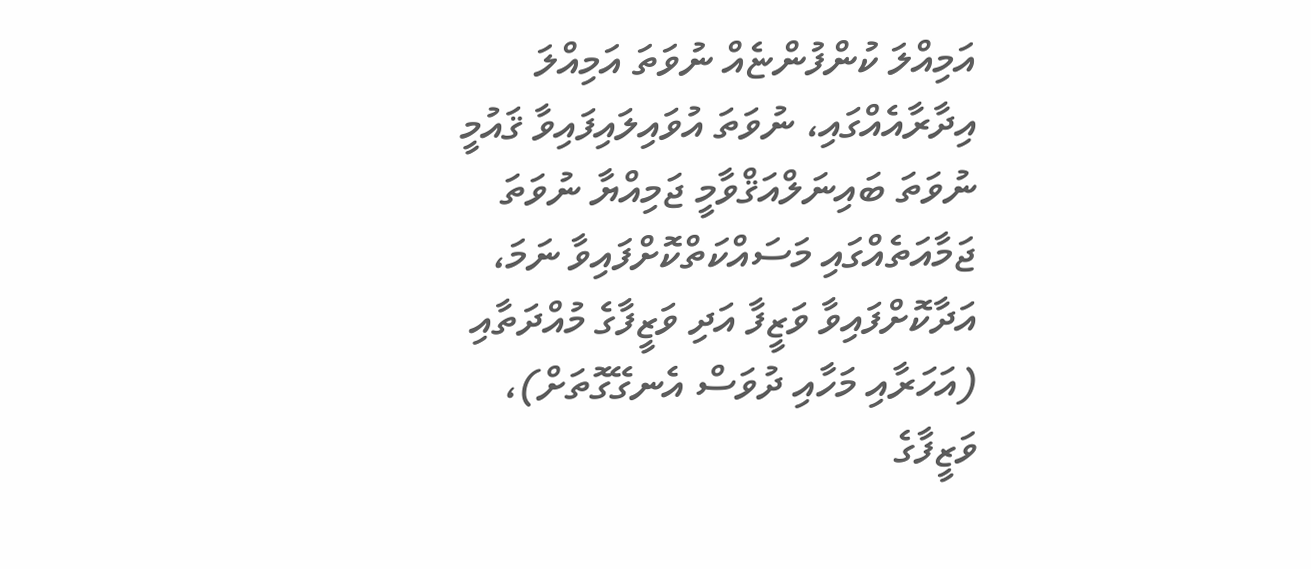އަމިއްލަ ކުންފުންޏެއް ނުވަތަ އަމިއްލަ އިދާރާއެއްގައި، ނުވަތަ އުވައިލައިފައިވާ ޤައުމީ ނުވަތަ ބައިނަލްއަޤްވާމީ ޖަމިއްޔާ ނުވަތަ ޖަމާއަތެއްގައި މަސައްކަތްކޮށްފައިވާ ނަމަ، އަދާކޮށްފައިވާ ވަޒީފާ އަދި ވަޒީފާގެ މުއްދަތާއި (އަހަރާއި މަހާއި ދުވަސް އެނގޭގޮތަށް)، ވަޒީފާގެ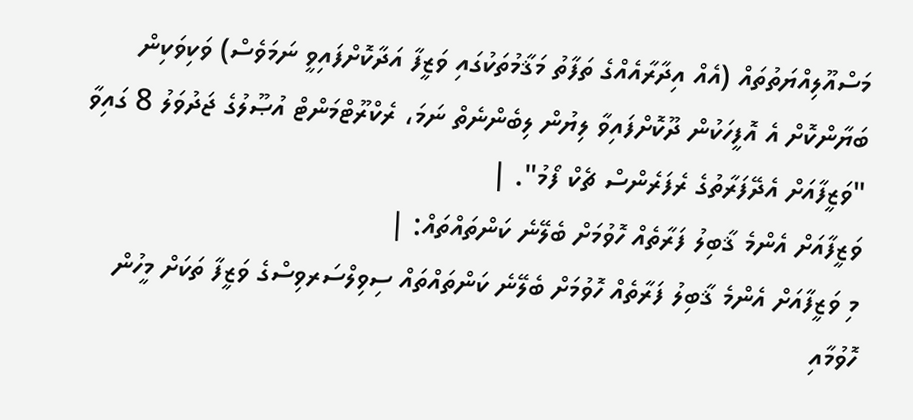މަސްއޫލިއްޔަތުތައް (އެއް އިދާރާއެއްގެ ތަފާތު މަޤާމުތަކުގައި ވަޒީފާ އަދާކޮށްފައިވީ ނަމަވެސް) ވަކިވަކިން ބަޔާންކޮށް އެ އޮފީހަކުން ދޫކޮށްފައިވާ ލިޔުން ލިބެންނެތް ނަމަ، ރެކްރޫޓްމަންޓް އުޞޫލުގެ ޖަދުވަލު 8 ގައިވާ "ވަޒީފާއަށް އެދޭފަރާތުގެ ރެފަރެންސް ޗެކް ފޯމު". |
ވަޒީފާއަށް އެންމެ ޤާބިލު ފަރާތެއް ހޮވުމަށް ބެލޭނެ ކަންތައްތައް: |
މި ވަޒީފާއަށް އެންމެ ޤާބިލު ފަރާތެއް ހޮވުމަށް ބެލޭނެ ކަންތައްތައް ސިވިލްސަރވިސްގެ ވަޒީފާ ތަކަށް މީހުން ހޮވުމާއި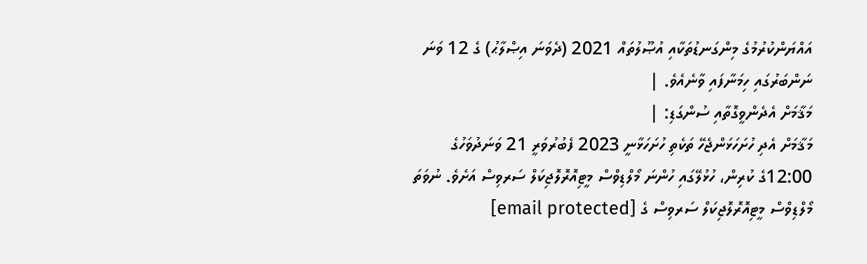އައްޔަންކުރުމުގެ މިންގަނޑުތަކާއި އުޞޫލުތައް 2021 (ދެވަނަ އިޞްލާޙު) ގެ 12 ވަނަ ނަންބަރުގައި ހިމަނާފައި ވާނެއެވެ. |
މަޤާމަށް އެދެންވީގޮތާއި ސުންގަޑި: |
މަޤާމަށް އެދި ހުށަހަޅަންޖެހޭ ތަކެތި ހުށަހަޅާނީ 2023 ފެބުރުވަރީ 21 ވަނަދުވަހުގެ 12:00ގެ ކުރިން، ހުޅުލޭގައި ހުންނަ މޯލްޑިވްސް މީޓިއޮރޮލޮޖިކަލް ސަރވިސް އަށެވެ. ނުވަތަ މޯލްޑިވްސް މީޓިއޮރޮލޮޖިކަލް ސަރވިސް ގެ [email protected]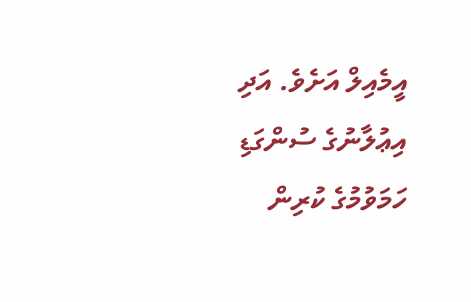އީމެއިލް އަށެވެ. އަދި އިޢުލާނުގެ ސުންގަޑި ހަމަވުމުގެ ކުރިން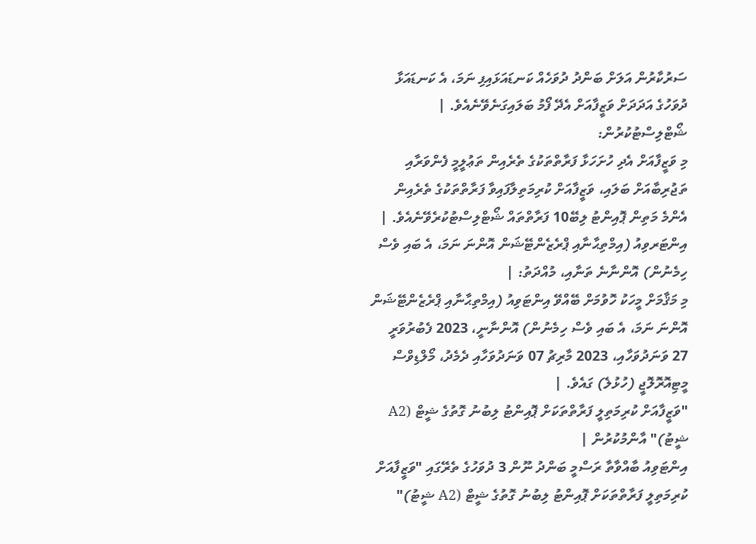ސަރުކާރުން އަލަށް ބަންދު ދުވަހެއް ކަނޑައަޅައިފި ނަމަ، އެ ކަނޑައަޅާ ދުވަހުގެ އަދަދަށް ވަޒީފާއަށް އެދޭ ފޯމު ބަލައިގަނެވޭނެއެވެ. |
ޝޯޓްލިސްޓުކުރުން:
މި ވަޒީފާއަށް އެދި ހުށަހަޅާ ފަރާތްތަކުގެ ތެރެއިން ތަޢުލީމީ ފެންވަރާއި ތަޖުރިބާއަށް ބަލައި، ވަޒީފާއަށް ކުރިމަތިލާފައިވާ ފަރާތްތަކުގެ ތެރެއިން އެންމެ މަތިން ޕޮއިންޓު ލިބޭ10 ފަރާތްތައް ޝޯޓްލިސްޓުކުރެވޭނެއެވެ. |
އިންޓަރވިއު (އިމްތިޙާނާއި ޕްރެޒެންޓޭޝަން އޮންނަ ނަމަ، އެ ބައި ވެސް ހިމެނުން) އޮންނާނެ ތަނާއި، މުއްދަތު: |
މި މަޤާމަށް މީހަކު ހޮވުމަށް ބޭއްވޭ އިންޓަވިއު (އިމްތިޙާނާއި ޕްރެޒެންޓޭޝަން އޮންނަ ނަމަ، އެ ބައި ވެސް ހިމެނުން) އޮންނާނީ، 2023 ފެބުރުވަރީ 27 ވަނަދުވަހާއި، 2023 މާރިޗު 07 ވަނަދުވަހާއި ދެމެދު، މޯލްޑިވްސް މީޓިއޮރޮލޮޖީ (ހުޅުލެ) ގައެވެ. |
"ވަޒީފާއަށް ކުރިމަތިލީ ފަރާތްތަކަށް ޕޮއިންޓު ލިބުނު ގޮތުގެ ޝީޓް (A2 ޝީޓު)" އާންމުކުރުން |
އިންޓަވިއު ބާއްވާތާ ރަސްމީ ބަންދު ނޫން 3 ދުވަހުގެ ތެރޭގައި "ވަޒީފާއަށް ކުރިމަތިލީ ފަރާތްތަކަށް ޕޮއިންޓު ލިބުނު ގޮތުގެ ޝީޓް (A2 ޝީޓު)"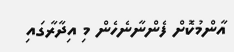އާންމުކޮށް ފެންނާނެހެން މި އިދާރާގައި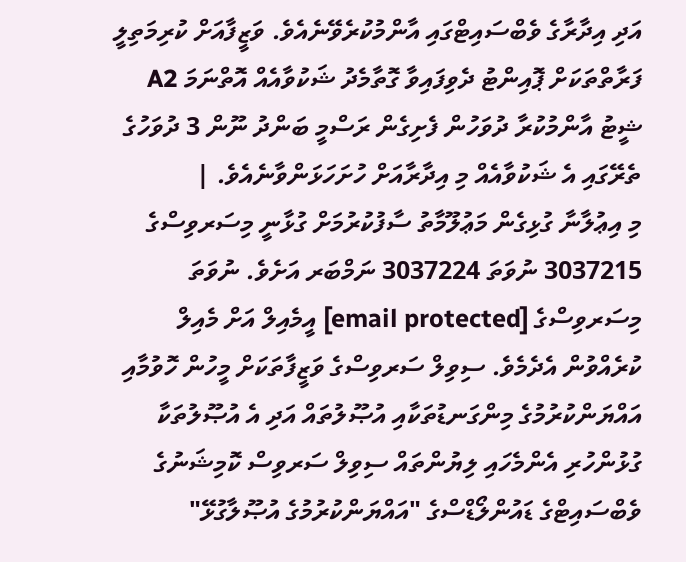އަދި އިދާރާގެ ވެބްސައިޓްގައި އާންމުކުރެވޭނެއެވެ. ވަޒީފާއަށް ކުރިމަތިލީ ފަރާތްތަކަށް ޕޮއިންޓު ދެވިފައިވާ ގޮތާމެދު ޝަކުވާއެއް އޮތްނަމަ A2 ޝީޓު އާންމުކުރާ ދުވަހުން ފެށިގެން ރަސްމީ ބަންދު ނޫން 3 ދުވަހުގެ ތެރޭގައި އެ ޝަކުވާއެއް މި އިދާރާއަށް ހުށަހަޅަންވާނެއެވެ. |
މި އިޢުލާނާ ގުޅިގެން މަޢުލޫމާތު ސާފުކުރުމަށް ގުޅާނީ މިސަރވިސްގެ 3037215 ނުވަތަ 3037224 ނަމްބަރ އަށެވެ. ނުވަތަ މިސަރވިސްގެ [email protected] އީމެއިލް އަށް މެއިލް ކުރެއްވުން އެދެމެވެ. ސިވިލް ސަރވިސްގެ ވަޒީފާތަކަށް މީހުން ހޮވުމާއި އައްޔަންކުރުމުގެ މިންގަނޑުތަކާއި އުޞޫލުތައް އަދި އެ އުޞޫލުތަކާ ގުޅުންހުރި އެންމެހައި ލިޔުންތައް ސިވިލް ސަރވިސް ކޮމިޝަނުގެ ވެބްސައިޓްގެ ޑައުންލޯޑްސްގެ "އައްޔަންކުރުމުގެ އުޞޫލާގުޅޭ"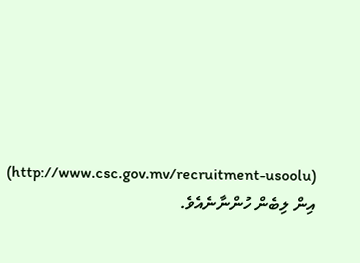(http://www.csc.gov.mv/recruitment-usoolu) އިން ލިބެން ހުންނާނެއެވެ.